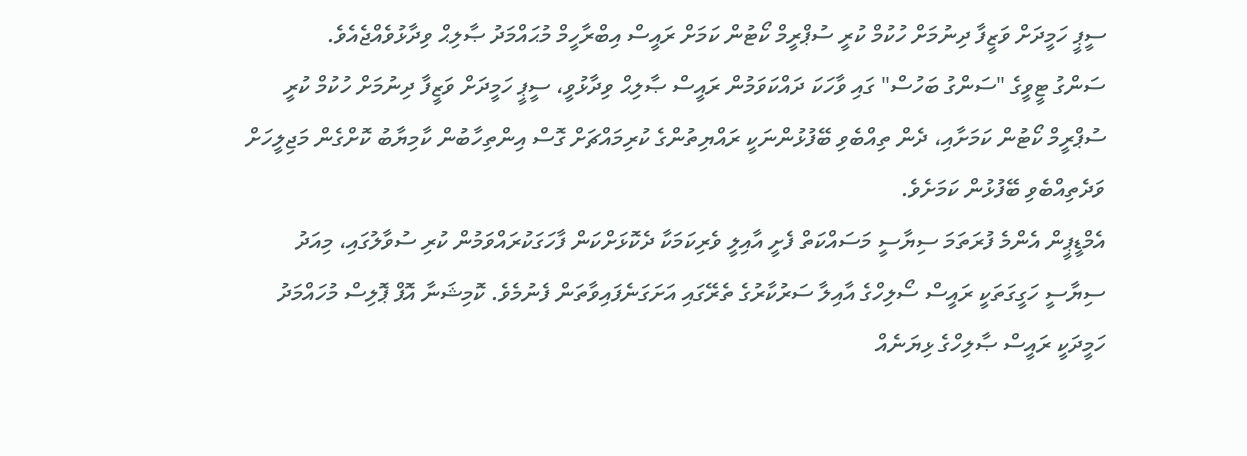ސީޕީ ހަމީދަށް ވަޒީފާ ދިނުމަށް ހުކުމް ކުރީ ސުޕްރީމް ކޯޓުން ކަމަށް ރައީސް އިބްރާހީމް މުޙައްމަދު ޞާލިޙް ވިދާޅުވެއްޖެއެވެ.
ސަންގު ޓީވީގެ "ސަންގު ބަހުސް" ގައި ވާހަކަ ދައްކަވަމުން ރައީސް ޞާލިޙް ވިދާޅުވީ، ސީޕީ ހަމީދަށް ވަޒީފާ ދިނުމަށް ހުކުމް ކުރީ ސުޕްރީމް ކޯޓުން ކަމަށާއި، ދެން ތިއްބެވި ބޭފުޅުންނަކީ ރައްޔިތުންގެ ކުރިމައްޗަށް ގޮސް އިންތިހާބުން ކާމިޔާބު ކޮށްގެން މަޖިލީހަށް ވަދެތިއްބެވި ބޭފުޅުން ކަމަށެވެ.
އެމްޑީޕީން އެންމެ ފުރަތަމަ ސިޔާސީ މަސައްކަތް ފެށީ އާއިލީ ވެރިކަމަކާ ދެކޮޅަށްކަން ފާހަގަކުރައްވަމުން ކުރި ސުވާލުގައި، މިއަދު ސިޔާސީ ހަގީގަތަކީ ރައީސް ސޯލިހްގެ އާއިލާ ސަރުކާރުގެ ތެރޭގައި އަށަގަނެފައިވާތަން ފެނުމެވެ. ކޮމިޝަނާ އޮފް ޕޮލިސް މުހައްމަދު ހަމީދަކީ ރައީސް ޞާލިހްގެ ޅިޔަނެއް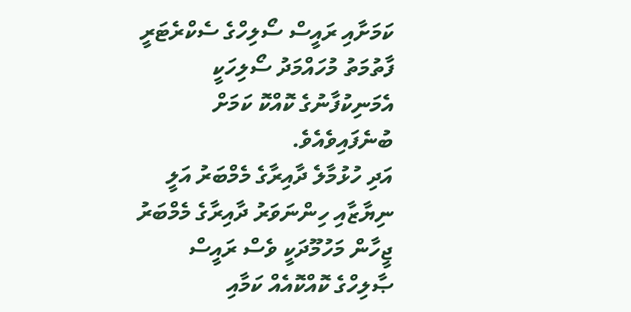ކަމަށާއި ރައީސް ސޯލިހްގެ ސެކްރެޓަރީ ފާތުމަތު މުހައްމަދު ސޯލިހަކީ އެމަނިކުފާނުގެ ކޮއްކޮ ކަމަށް ބުނެފައިވެއެވެ.
އަދި ހުޅުމާލެ ދާއިރާގެ މެމްބަރު އަލީ ނިޔާޒާއި ހިންނަވަރު ދާއިރާގެ މެމްބަރު ޖީހާން މަހުމޫދަކީ ވެސް ރައީސް ޞާލިހްގެ ކޮއްކޮއެއް ކަމާއި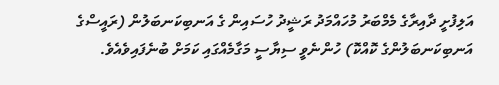އަލިފުށީ ދާއިރާގެ މެމްބަރު މުހައްމަދު ރަޝީދު ހުސައިން ގެ އަނބިކަނބަލުން (ރައީސްގެ އަނބިކަނބަލުންގެ ކޮއްކޮ) ހުންނެވީ ސިޔާސީ މަގާމެއްގައި ކަމަށް ބުނެފައިވެއެވެ.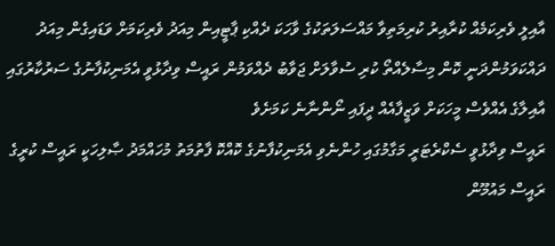އާއިލީ ވެރިކަމެއް ކުރާއިރު ކުރިމަތިވާ މައްސަލަތަކުގެ ވާހަކަ ދެއްކި ޕާޓީއިން މިއަދު ވެރިކަމަށް ވަޑައިގެން މިއަދު ދައްކަވަމުންދަނީ ކޮން މިސާލެއްތޯ ކުރި ސުވާލަށް ޖަވާބު ދެއްވަމުން ރައީސް ވިދާޅުވީ އެމަނިކުފާނުގެ ސަރުކާރުގައި އާއިލާގެ އެއްވެސް މީހަކަށް ވަޒީފާއެއް ދީފައި ނޯންނާނެ ކަމަށެވެ
ރައީސް ވިދާޅުވީ ސެކްރެޓަރީ މަގާމުގައި ހުންނެވި އެމަނިކުފާނުގެ ކޮއްކޮ ފާތުމަތު މުހައްމަދު ޞާލިހަކީ ރައީސް ކުރީގެ ރައީސް މައުމޫން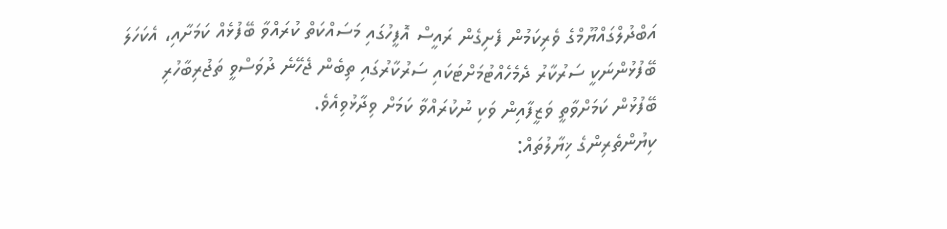އަބްދުލްގައްޔޫމްގެ ވެރިކަމުން ފެށިގެން ރައީސް އޮފީހުގައި މަސައްކަތް ކުރައްވާ ބޭފުޅެއް ކަމަށާއި، އެކަހަލަ ބޭފުޅުންނަކީ ސަރުކާރު ދެމެހެއްޓުމަށްޓަކައި ސަރުކާރުގައި ތިބެން ޖެހޭނެ ދުވަސްވީ ތަޖުރިބާހުރި ބޭފުޅުން ކަމަށްވާތީ ވަޒީފާއިން ވަކި ނުކުރައްވާ ކަމަށް ވިދާޅުވިއެވެ.
ކިޔުންތެރިންގެ ޚިޔާލުތައް: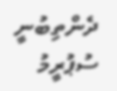ދެންތިބުނީ ސުޕުރީމު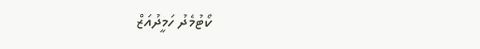ކޯޓުމެދު ހަމީދުއަޒް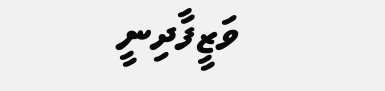ވަޒީފާދިނީ